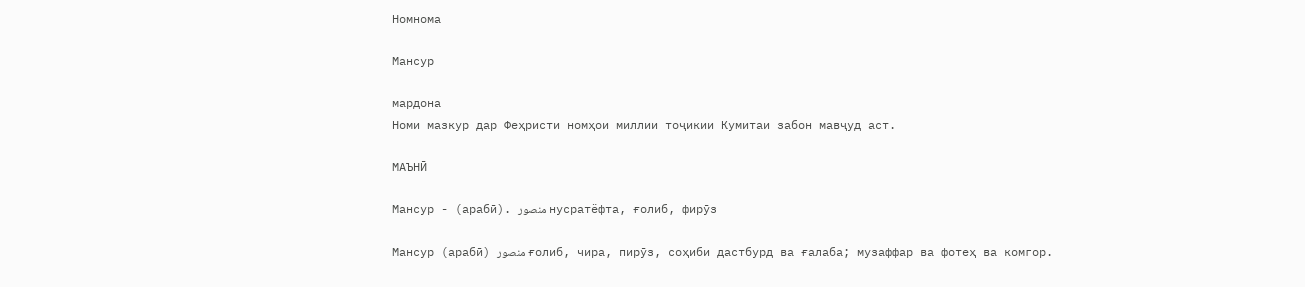Номнома

Мансур

мардона
Номи мазкур дар Феҳристи номҳои миллии тоҷикии Кумитаи забон мавҷуд аст.

МАЪНӢ

Мансур - (арабӣ). منصور нусратёфта, ғолиб, фирӯз

Мансур (арабӣ) منصور ғолиб, чира, пирӯз, соҳиби дастбурд ва ғалаба; музаффар ва фотеҳ ва комгор.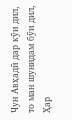Чун Авҳадӣ дар кӯи дил, то ман шунидам бӯи дил,
Ҳар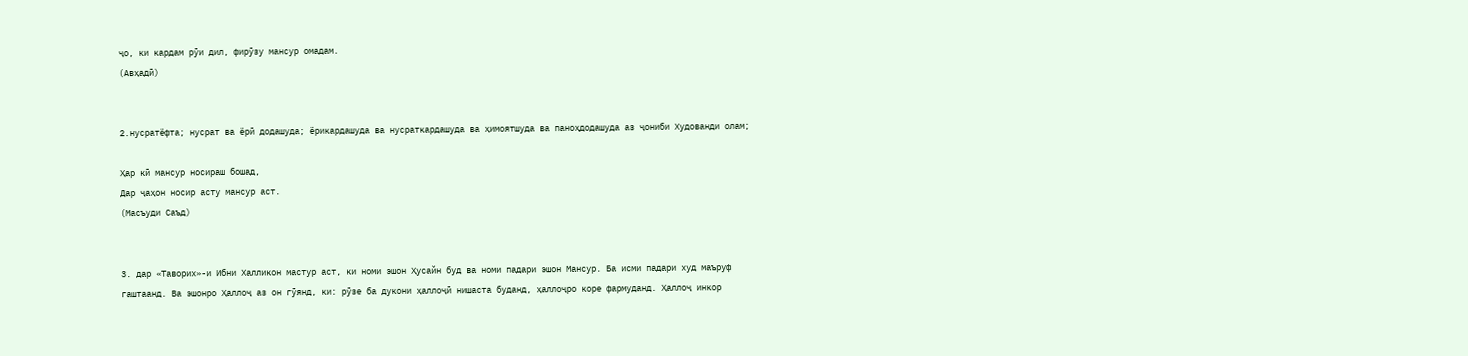ҷо, ки кардам рӯи дил, фирӯзу мансур омадам.
(Авҳадӣ)


2.нусратёфта; нусрат ва ёрӣ додашуда; ёрикардашуда ва нусраткардашуда ва ҳимоятшуда ва паноҳдодашуда аз ҷониби Худованди олам;

Ҳар кӣ мансур носираш бошад,
Дар ҷаҳон носир асту мансур аст.
(Масъуди Саъд)


3. дар «Таворих»-и Ибни Халликон мастур аст, ки номи эшон Ҳусайн буд ва номи падари эшон Мансур. Ба исми падари худ маъруф гаштаанд. Ва эшонро Ҳаллоҷ аз он гӯянд, ки: рӯзе ба дукони ҳаллоҷӣ нишаста буданд, ҳаллоҷро коре фармуданд. Ҳаллоҷ инкор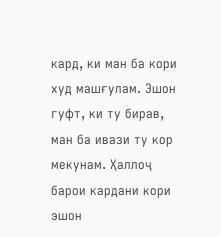кард, ки ман ба кори худ машғулам. Эшон гуфт, ки ту бирав, ман ба ивази ту кор мекунам. Ҳаллоҷ барои кардани кори эшон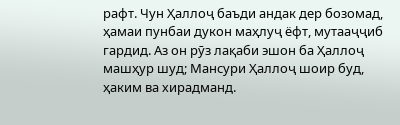рафт. Чун Ҳаллоҷ баъди андак дер бозомад, ҳамаи пунбаи дукон маҳлуҷ ёфт, мутааҷҷиб гардид. Аз он рӯз лақаби эшон ба Ҳаллоҷ машҳур шуд; Мансури Ҳаллоҷ шоир буд, ҳаким ва хирадманд.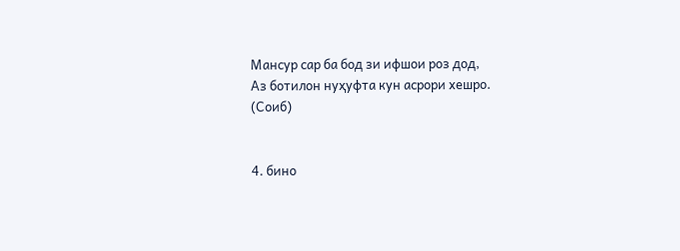Мансур сар ба бод зи ифшои роз дод,
Аз ботилон нуҳуфта кун асрори хешро.
(Соиб)


4. бино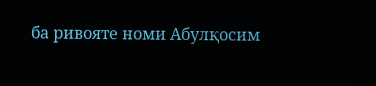ба ривояте номи Абулқосим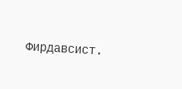Фирдавсист.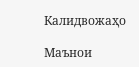Калидвожаҳо

Маънои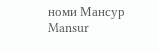номи Мансур Mansur